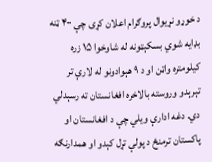د خوړو نړیوال پروګرام اعلان کړی چې ۴۰۰ ټنه بډایه شوي بسکېټونه له شاوخوا ۱۵ زره کیلومتره واټن او د ۹ هېوادونو له لارې تر تېرېدو وروسته بالاخره افغانستان ته رسېدلي دي. دغه ادارې ویلي چې د افغانستان او پاکستان ترمنځ د پولې تړل کېدو او همدارنګه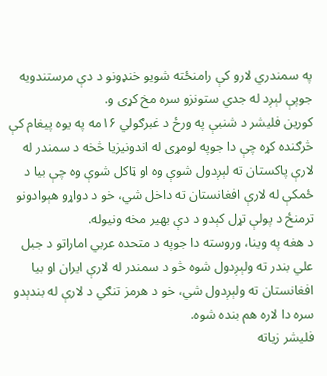په سمندري لارو کې رامنځته شویو خنډونو د دې مرستندویه جوپې لېږد له جدي ستونزو سره مخ کړی و.
کورین فلیشر د شنبې په ورځ د غبرګولي ۱۶مه په یوه پیغام کې څرګنده کړه چې دا جوپه لومړی له اندونیزیا څخه د سمندر له لارې پاکستان ته لېږدول شوې وه او ټاکل شوې وه چې بیا د ځمکې له لارې افغانستان ته داخل شي، خو د دواړو هېوادونو ترمنځ د پولې تړل کېدو د دې بهیر مخه ونیوله.
د هغه په وینا، وروسته دا جوپه د متحده عربي اماراتو د جبل علي بندر ته ولېږدول شوه څو د سمندر له لارې ایران او بیا افغانستان ته ولېږدول شي، خو د هرمز تنګي د لارې له بندېدو سره دا لاره هم بنده شوه.
فلیشر زیاته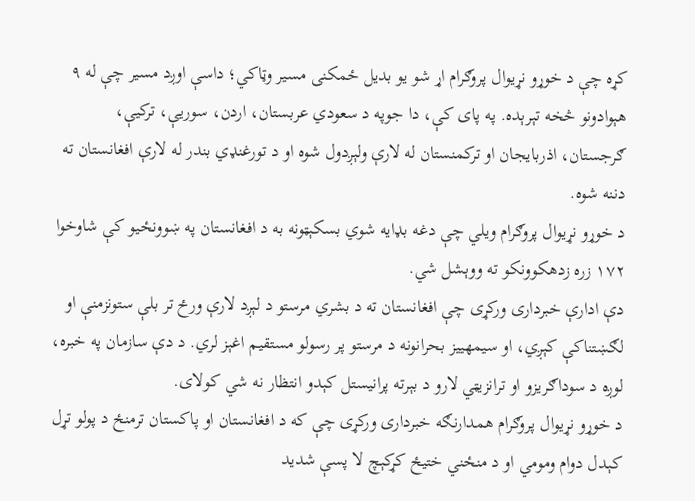کړه چې د خوړو نړیوال پروګرام اړ شو یو بدیل ځمکنی مسیر وټاکي؛ داسې اوږد مسیر چې له ۹ هېوادونو څخه تېرېده. په پای کې، دا جوپه د سعودي عربستان، اردن، سوریې، ترکیې، ګرجستان، اذربایجان او ترکمنستان له لارې ولېږدول شوه او د تورغنډي بندر له لارې افغانستان ته دننه شوه.
د خوړو نړیوال پروګرام ویلي چې دغه بډایه شوي بسکېټونه به د افغانستان په ښوونځیو کې شاوخوا ۱۷۲ زره زدهکوونکو ته ووېشل شي.
دې ادارې خبرداری ورکړی چې افغانستان ته د بشري مرستو د لېږد لارې ورځ تر بلې ستونزمنې او لګښتناکې کېږي، او سیمهییز بحرانونه د مرستو پر رسولو مستقیم اغېز لري. د دې سازمان په خبره، لوږه د سوداګریزو او ترانزیټي لارو د بېرته پرانیستل کېدو انتظار نه شي کولای.
د خوړو نړیوال پروګرام همدارنګه خبرداری ورکړی چې که د افغانستان او پاکستان ترمنځ د پولو تړل کېدل دوام ومومي او د منځني ختیځ کړکېچ لا پسې شدید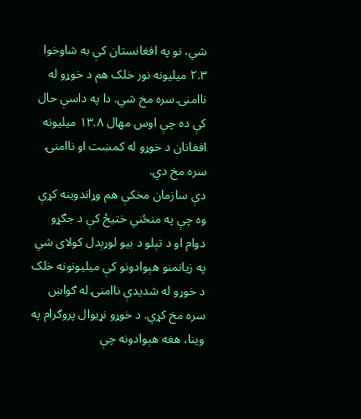شي، نو په افغانستان کې به شاوخوا ۲.۳ میلیونه نور خلک هم د خوړو له ناامنۍ سره مخ شي. دا په داسې حال کې ده چې اوس مهال ۱۳.۸ میلیونه افغانان د خوړو له کمښت او ناامنۍ سره مخ دي.
دې سازمان مخکې هم وړاندوینه کړې وه چې په منځني ختیځ کې د جګړو دوام او د تېلو د بیو لوړېدل کولای شي په زیانمنو هېوادونو کې میلیونونه خلک د خوړو له شدیدې ناامنۍ له ګواښ سره مخ کړي. د خوړو نړیوال پروګرام په وینا، هغه هېوادونه چې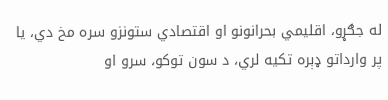له جګړو، اقلیمي بحرانونو او اقتصادي ستونزو سره مخ دي، یا پر وارداتو ډېره تکیه لري، د سون توکو، سرو او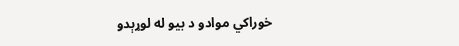خوراکي موادو د بیو له لوړېدو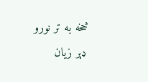څخه به تر نورو ډېر زیان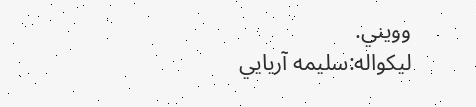وویني.
لیکواله:سلیمه آریایي